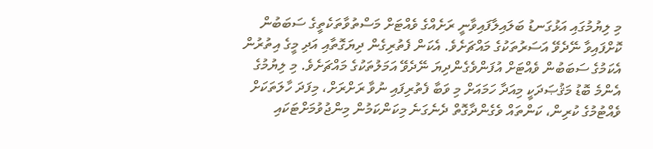މި ލިޔުމުގައި އަޅުގަނޑު ބަލައިލާފައިވާނީ ރަށެއްގެ ވެއްޓަށް މަސްތުވާތަކެތީގެ ސަބަބުން ކޮށްފައިވާ ނޭދެވޭ އަސަރުތަކުގެ މައްޗަށެވެ. އެކަން ފެތުރިގެން ދިޔަގޮތާއި އަދި މީގެ އިތުރުން އެކަމުގެ ސަބަބުން ވެއްޓަށް އުފަންވެގެންދިޔަ ނޭދެވޭ އަމަލުތަކުގެ މައްޗަށެވެ. މި ލިޔުމުގެ އެންމެ ބޮޑު މަޤުޞަދަކީ މިއަދާ ހަމައަށް މި ވަބާ ފެތުރިފައި ނުވާ ރަށްރަށް، މިފަދަ ހާލަތަކަށް ވެއްޓުމުގެ ކުރިން، ކަންތައް ވެގެންދާގޮތް ދެނެގަނެ މިކަންކަމުން މިންޖުވުމަށްޓަކައި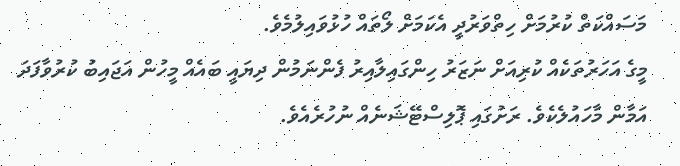މަސައްކަތް ކުރުމަށް ހިތްވަރުދީ އެކަމަށް ލޯތައް ހުޅުވައިލުމެވެ.
މީގެ އަހަރުތަކެއް ކުރިއަށް ނަޒަރު ހިންގައިލާއިރު ފެންނަމުން ދިޔައީ ބައެއް މީހުން އަޖައިބު ކުރުވާފަދަ އަމާން މާހައުލެކެވެ. ރަށުގައި ޕޮލިސްޓޭޝަނެއް ނުހުރެއެވެ.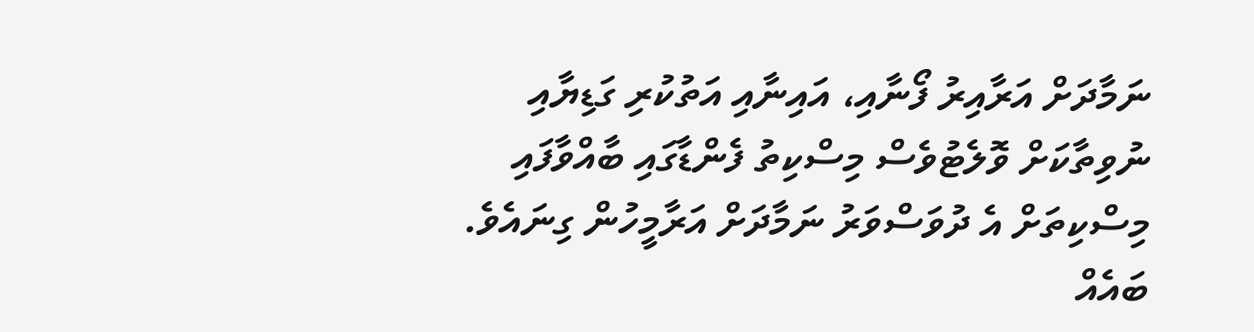ނަމާދަށް އަރާއިރު ފޯނާއި، އައިނާއި އަތުކުރި ގަޑިޔާއި ނުވިތާކަށް ވޮލެޓުވެސް މިސްކިތު ފެންޑާގައި ބާއްވާފައި މިސްކިތަށް އެ ދުވަސްވަރު ނަމާދަށް އަރާމީހުން ގިނައެވެ. ބައެއް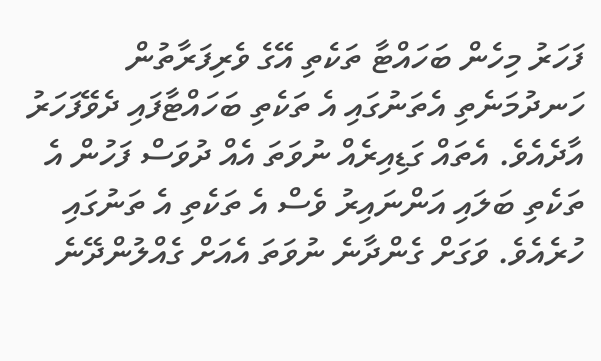ފަހަރު މިހެން ބަހައްޓާ ތަކެތި އޭގެ ވެރިފަރާތުން ހަނދުމަނެތި އެތަނުގައި އެ ތަކެތި ބަހައްޓާފައި ދެވޭފަހަރު އާދެއެވެ. އެތައް ގަޑިއިރެއް ނުވަތަ އެއް ދުވަސް ފަހުން އެ ތަކެތި ބަލައި އަންނައިރު ވެސް އެ ތަކެތި އެ ތަނުގައި ހުރެއެވެ. ވަގަށް ގެންދާނެ ނުވަތަ އެއަށް ގެއްލުންދޭނެ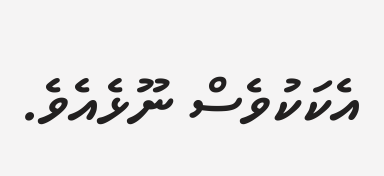އެކަކުވެސް ނޫޅެއެވެ.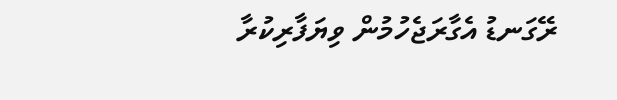ރޭގަނޑު އެގާރަޖެހުމުން ވިޔަފާރިކުރާ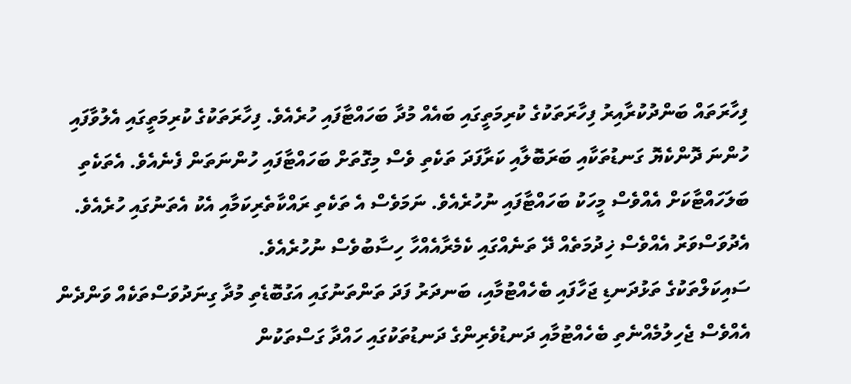ފިހާރަތައް ބަންދުކުރާއިރު ފިހާރަތަކުގެ ކުރިމަތީގައި ބައެއް މުދާ ބަހައްޓާފައި ހުރެއެވެ. ފިހާރަތަކުގެ ކުރިމަތީގައި އެލުވާފައި ހުންނަ ދޮންކެޔޮ ގަނޑުތަކާއި ބަރަބޮލާއި ކަރާފަދަ ތަކެތި ވެސް މިގޮތަށް ބަހައްޓާފައި ހުންނަތަން ފެނެއެވެ. އެތަކެތި ބަލަހައްޓާކަށް އެއްވެސް މީހަކު ބަހައްޓާފައި ނުހުރެއެވެ. ނަމަވެސް އެ ތަކެތި ރައްކާތެރިކަމާއި އެކު އެތަނުގައި ހުރެއެވެ. އެދުވަސްވަރު އެއްވެސް ޚިދުމަތެއް ދޭ ތަނެއްގައި ކެމެރާއެއްހާ ހިސާބުވެސް ނުހުރެއެވެ.
ސައިކަލްތަކުގެ ތަޅުދަނޑި ޖަހާފައި ބެހެއްޓުމާއި، ބަނދަރު ފަދަ ތަންތަނުގައި އަގުބޮޑެތި މުދާ ގިނަދުވަސްތަކެއް ވަންދެން އެއްވެސް ޖެހިލުމެއްނެތި ބެހެއްޓުމާއި ދަނޑުވެރިންގެ ދަނޑުތަކުގައި ހައްދާ ގަސްތަކުން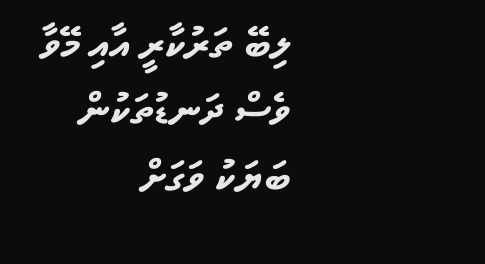ލިބޭ ތަރުކާރީ އާއި މޭވާ ވެސް ދަނޑުތަކުން ބަޔަކު ވަގަށް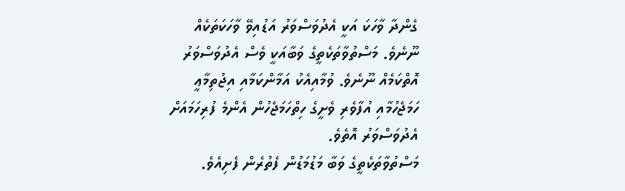ގެންދާ ވާހަކަ އަކީ އެދުވަސްވަރު އަޑުއިވޭ ވާހަކަތަކެއް ނޫނެވެ. މަސްތުވާތަކެތީގެ ވަބާއަކީ ވެސް އެދުވަސްވަރު އޮތްކަމެއް ނޫނެވެ. ވުމާއިއެކު އަމާންކަމާއި އިޖުތިމާޢީ ހަމަޖެހުމާއި އުފާވެރި ވެށީގެ ހިތްހަމަޖެހުން އެންމެ ފުރިހަމައަށް އެދުވަސްވަރު އޮތެވެ.
މަސްތުވާތަކެތީގެ ވަބާ މަޑުމަޑުން ފެތުރެން ފެށިއެވެ.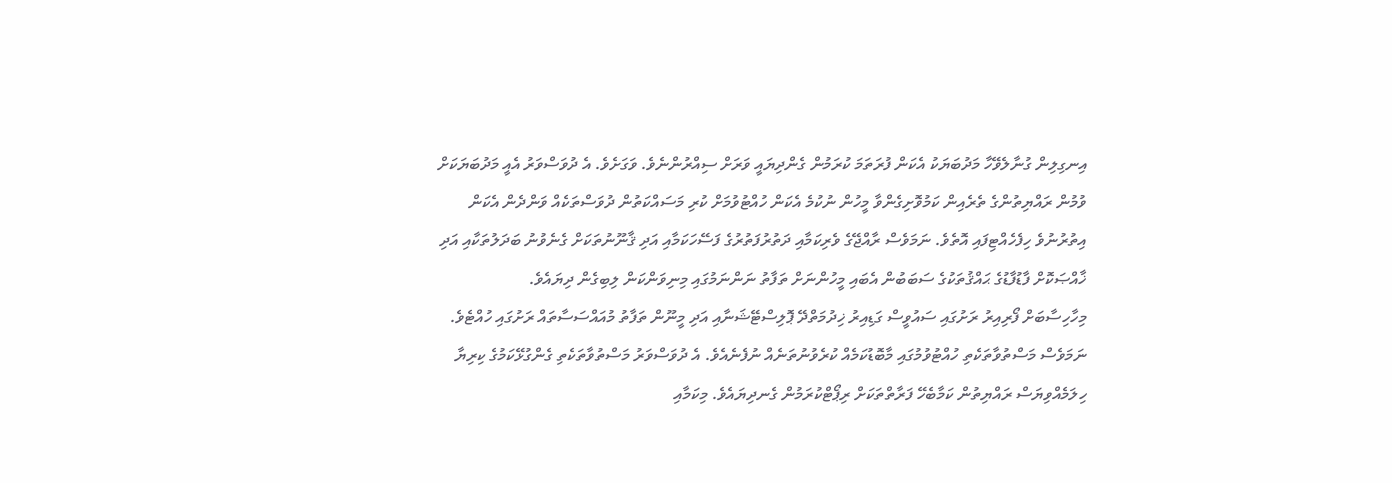އިނގިލިން ގުނާލެވޭހާ މަދުބަޔަކު އެކަން ފުރަތަމަ ކުރަމުން ގެންދިޔައީ ވަރަށް ސިއްރުންނެވެ. ވަގަށެވެ. އެ ދުވަސްވަރު އެއީ މަދުބަޔަކަށް ވުމުން ރައްޔިތުންގެ ތެރެއިން ކަމުވޮށިގެންވާ މީހުން ނުކުމެ އެކަން ހުއްޓުވުމަށް ކުރި މަސައްކަތުން ދުވަސްތަކެއް ވަންދެން އެކަން އިތުރުނުވެ ހިފެހެއްޓިފައި އޮތެވެ. ނަމަވެސް ރާއްޖޭގެ ވެރިކަމާއި ދަތުރުފަތުރުގެ ފަސޭހަކަމާއި އަދި ޤާނޫނުތަކަށް ގެނެވުނު ބަދަލުތަކާއި އަދި ޚާއްޞަކޮށް ފާޑުފާޑުގެ ޙައްޤުތަކުގެ ސަބަބުން އެބައި މީހުންނަށް ތަފާތު ނަންނަމުގައި މިނިވަންކަން ލިބިގެން ދިޔައެވެ.
މިހާހިސާބަށް ފޯރިއިރު ރަށުގައި ސައުވީސް ގަޑިއިރު ޚިދުމަތްދޭ ޕޮލިސްޓޭޝަނާއި އަދި މީނޫން ތަފާތު މުއައްސަސާތައް ރަށުގައި ހުއްޓެވެ. ނަމަވެސް މަސްތުވާތަކެތި ހުއްޓުވުމުގައި މާބޮޑުކަމެއް ކުރެވުނުތަނެއް ނުފެނެއެވެ. އެ ދުވަސްވަރު މަސްތުވާތަކެތި ގެންގުޅޭކަމުގެ ކިރިޔާ ހިލަމެއްވިޔަސް ރައްޔިތުން ކަމާބެހޭ ފަރާތްތަކަށް ރިޕޯޓްކުރަމުން ގެނދިޔައެވެ. މިކަމާއި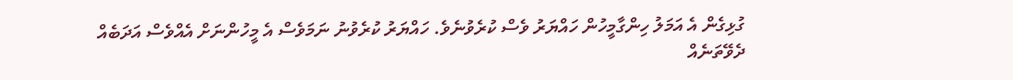ގުޅިގެން އެ އަމަލު ހިންގާމީހުން ހައްޔަރު ވެސް ކުރެވުނެވެ. ހައްޔަރު ކުރެވުނު ނަމަވެސް އެ މީހުންނަށް އެއްވެސް އަދަބެއް ދެވޭތަނެއް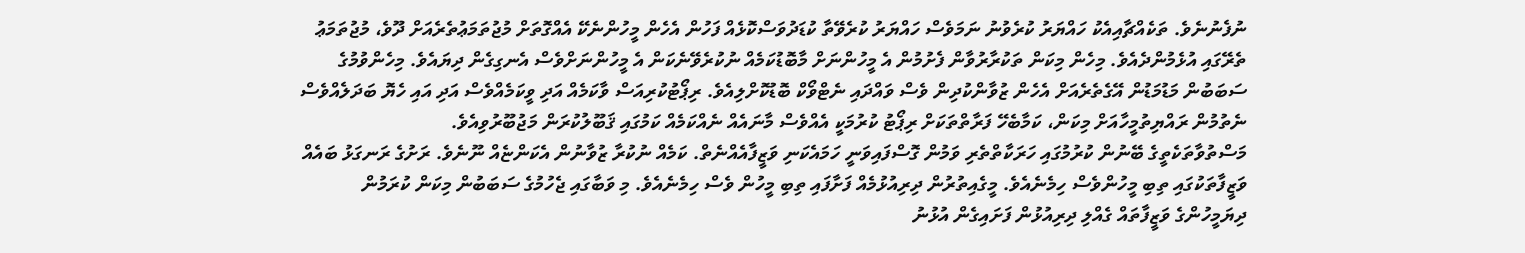ނުފެނުނެވެ. ތަކެއްޗާއިއެކު ހައްޔަރު ކުރެވުނު ނަމަވެސް ހައްޔަރު ކުރެވޭތާ ކުޑަދުވަސްކޮޅެއް ފަހުން އެހެން މީހުންނެކޭ އެއްގޮތަށް މުޖުތަމަޢުތެރެއަށް ދޫވެ، މުޖުތަމަޢު ތެރޭގައި އުޅެމުންދެއެވެ. މިހެން މިކަން ތަކުރާރުވާން ފެށުމުން އެ މީހުންނަށް މާބޮޑުކަމެއް ނުކުރެވޭނެކަން އެ މީހުންނަށްވެސް އެނގިގެން ދިޔައެވެ. މިހެންވުމުގެ ސަބަބުން މަޑުމަޑުން އޭގެތެރެއަށް އެހެން ޒުވާންކުދިން ވެސް ވައްދައި ނެޓްވޯކް ބޮޑުކޮށްލިއެވެ. ރިޕޯޓުކުރިއަސް ވާކަމެއް އަދި ވީކަމެއްވެސް އަދި އައި ހެޔޮ ބަދަލެއްވެސް ނެތުމުން ރައްޔިތުމީހާއަށް މިކަން، ކަމާބެހޭ ފަރާތްތަކަށް ރިޕޯޓު ކުރުމަކީ އެއްވެސް މާނައެއް ނެއްކަމެއް ކަމުގައި ޤަބޫލުކުރަން މަޖުބޫރުވިއެވެ.
މަސްތުވާތަކެތީގެ ބޭނުން ކުރުމުގައި ހަރަކާތްތެރި ވަމުން ގޮސްފައިވަނީ ހަމައެކަނި ވަޒީފާއެއްނެތް. ކަމެއް ނުކުރާ ޒުވާނުން އެކަންޏެއް ނޫނެވެ. ރަށުގެ ރަނގަޅު ބައެއް ވަޒީފާތަކުގައި ތިބި މީހުންވެސް ހިމެނެއެވެ. މީގެއިތުރުން ދިރިއުޅުމެއް ފަށާފައި ތިބި މީހުން ވެސް ހިމެނެއެވެ. މި ވަބާގައި ޖެހުމުގެ ސަބަބުން މިކަން ކުރަމުން ދިޔަމީހުންގެ ވަޒީފާތައް ގެއްލި ދިރިއުޅުން ފަށައިގެން އުޅުނު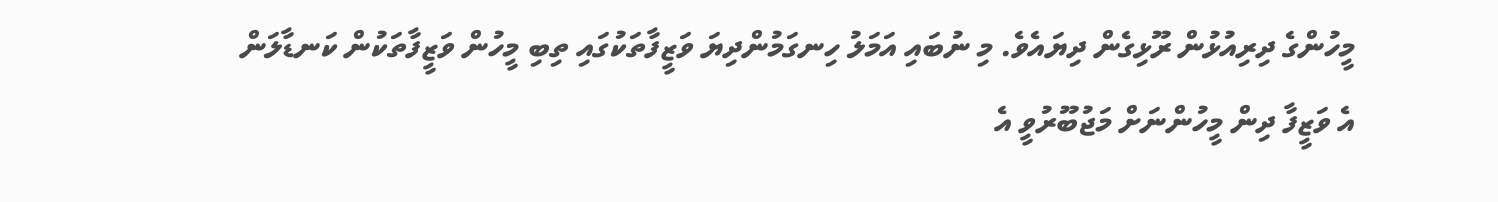މީހުންގެ ދިރިއުޅުން ރޫޅިގެން ދިޔައެވެ. މި ނުބައި އަމަލު ހިނގަމުންދިޔަ ވަޒީފާތަކުގައި ތިބި މީހުން ވަޒީފާތަކުން ކަނޑާލަން އެ ވަޒީފާ ދިން މީހުންނަށް މަޖުބޫރުވީ އެ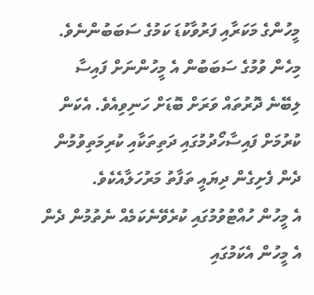މީހުންގެ މަކަރާއި ފަރުވާކުޑަ ކަމުގެ ސަބަބުންނެވެ. މިހެން ވުމުގެ ސަބަބުން އެ މީހުންނަށް ފައިސާ ލިބޭނެ ދޮރުތައް ވަރަށް ބޮޑަށް ހަނިވިއެވެ. އެކަން ކުރުމަށް ފައިސާހޯދުމުގައި ދަތިތަކާއި ކުރިމަތިވުމުން ދެން ފެށިގެން ދިޔައީ ތަފާތު މަރުހަލާއެކެވެ.
އެ މީހުން ހުއްޓުވުމުގައި ކުރެވޭނެކަމެއް ނެތުމުން ދެން އެ މީހުން އެކަމުގައި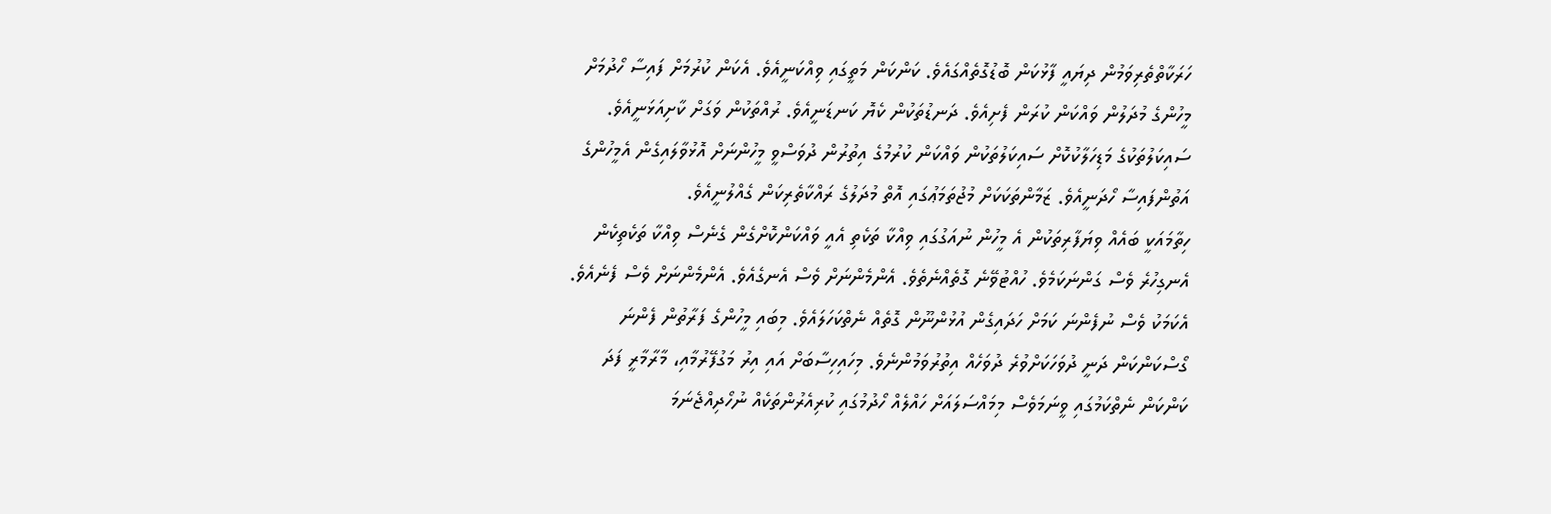ހަރަކާތްތެރިވަމުން ދިޔައީ ފާޅުކަން ބޮޑުގޮތެއްގައެވެ. ކަންކަން މަތީގައި ވިއްކަނީއެވެ. އެކަން ކުރުމަށް ފައިސާ ހޯދުމަށް މީހުންގެ މުދަލުން ވައްކަން ކުރަން ފެށިއެވެ. ދަނޑުތަކުން ކެޔޮ ކަނޑަނީއެވެ. ރުއްތަކުން ވަގަށް ކާށިއަޅަނީއެވެ. ސައިކަލުތަކުގެ މަޑިހަލާކުކޮށް ސައިކަލުތަކުން ވައްކަން ކުރުމުގެ އިތުރުން ދުވަސްވީ މީހުންނަށް އޮޅުވާލައިގެން އެމީހުންގެ އަތުންފައިސާ ހޯދަނީއެވެ. ޒަމާންތަކަކަށް މުޖުތަމަޢުގައި އޮތް މުދަލުގެ ރައްކާތެރިކަން ގެއްލުނީއެވެ.
ހިތާމައަކީ ބައެއް ވިޔަފާރިތަކުން އެ މީހުން ނުއަގުގައި ވިއްކާ ތަކެތި އެއީ ވައްކަންކޮށްގެން ގެނެސް ވިއްކާ ތަކެތިކެން އެނގިހުރެ ވެސް ގަންނަކަމެވެ. ހުއްޓުވޭނެ ގޮތެއްނެތެވެ. އެންމެންނަށް ވެސް އެނގެއެވެ. އެންމެންނަށް ވެސް ފެނެއެވެ. އެކަމަކު ވެސް ނުފެންނަ ކަމަށް ހަދައިގެން އުޅުންނޫން ގޮތެއް ނެތްކަހަލައެވެ. މިބައި މީހުންގެ ފަރާތުން ފެންނަ ގޯސްކަންކަން ދަނީ ދުވަހަކަށްވުރެ ދުވަހެއް އިތުރުވަމުންނެވެ. މިހައިހިސާބަށް އައި އިރު މަގުފޭރުމާއި، މާރާމާރީ ފަދަ ކަންކަން ނެތްކަމުގައި ވީނަމަވެސް މިމައްސަލައަށް ހައްލެއް ހޯދުމުގައި ކުރިއެރުންތަކެއް ނުހޯދިއްޖެނަމަ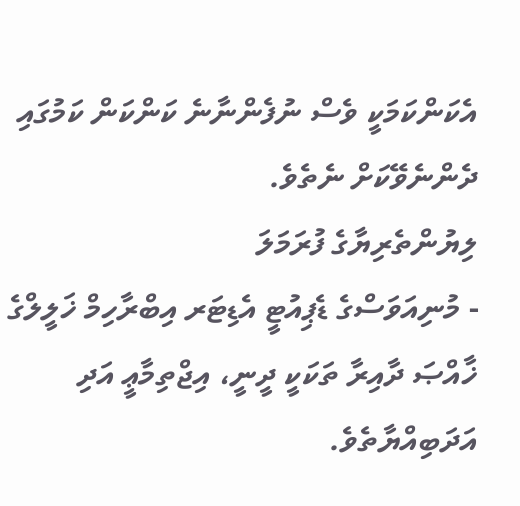އެކަންކަމަކީ ވެސް ނުފެންނާނެ ކަންކަން ކަމުގައި ދެންނެވޭކަށް ނެތެވެ.
ލިޔުންތެރިޔާގެ ފުރަމަލަ
- މުނިއަވަސްގެ ޑެޕިއުޓީ އެޑިޓަރ އިބްރާހިމް ޚަލީލްގެ ޚާއްޞަ ދާއިރާ ތަކަކީ ދީނީ، އިޖްތިމާޢީ އަދި އަދަބިއްޔާތެވެ.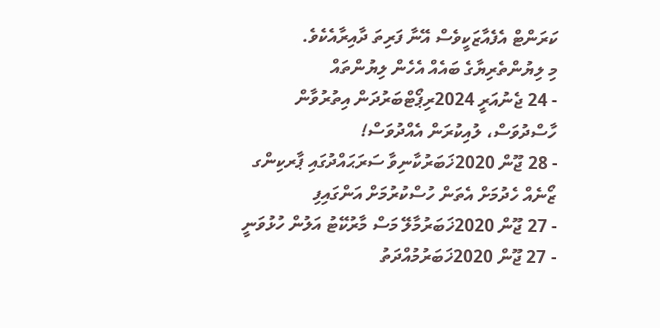ކަރަންޓް އެފެއާޒަކީވެސް އޭނާ ފަރިތަ ދާއިރާއެކެވެ.
މި ލިޔުންތެރިޔާގެ ބައެއް އެހެން ލިޔުންތައް
- 24 ޖެނުއަރީ 2024ރިޕޯޓްބަރުދަން އިތުރުވާން ހާސްދުވަސް، ލުއިކުރަން އެއްދުވަސް!
- 28 ޖޫން 2020ޚަބަރުކާނިވާ ސަރަޙައްދުގައި ޕާރކިންގ ޒޯނެއް ހެދުމަށް އެތަން ހުސްކުރުމަށް އަންގައިފި
- 27 ޖޫން 2020ޚަބަރުމާލޭ މަސް މާރުކޭޓު އަލުން ހުޅުވަނީ
- 27 ޖޫން 2020ޚަބަރުމުއްދަތު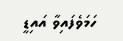ހަމަވެފައިވާ އައިޑީ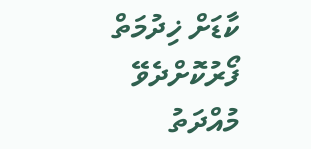ކާޑަށް ޚިދުމަތް ފޯރުކޮށްދެވޭ މުއްދަތު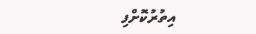އިތުރުކޮށްފި